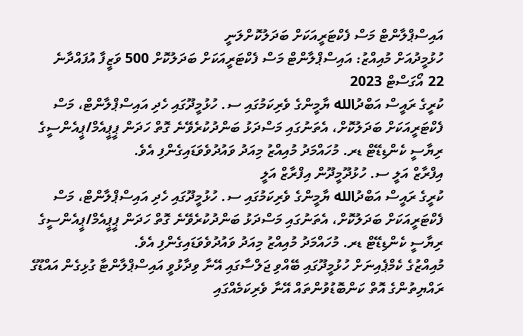އައިސްޕްލާންޓް މަސް ފެކްޓަރީއަކަށް ބަދަލުކޮށްލަނީ
ހުޅުމީދުއަށް މުއިއްޒު: އައިސްޕްލާންޓް މަސް ފެކްޓަރީއަކަށް ބަދަލުކޮށް 500 ވަޒީފާ އުފައްދާނެ
22 އޯގަސްޓް 2023
ކުރީގެ ރައީސް އަބްދުالله ޔާމީންގެ ވެރިކަމުގައި ސ. ހުޅުމީދޫގައި ހެދި އައިސްޕްލާންޓް، މަސް ފެކްޓަރީއަކަށް ބަދަލުކޮށް، އެތަނުގައި މަސްދަޅު ބަންދުކުރެވޭނެ ގޮތް ހަދަން ޕީޕީއެމް/ޕީއެންސީގެ ރިޔާސީ ކެންޑިޑޭޓް ޑރ. މުހައްމަދު މުއިއްޒު މިއަދު ވައުދުވެވަޑައިގެންފި އެވެ.
އިފްރާޒް އަލީ ސ. ހުޅުދޫމީދޫން އިފްރާޒް އަލީ
ކުރީގެ ރައީސް އަބްދުالله ޔާމީންގެ ވެރިކަމުގައި ސ. ހުޅުމީދޫގައި ހެދި އައިސްޕްލާންޓް، މަސް ފެކްޓަރީއަކަށް ބަދަލުކޮށް، އެތަނުގައި މަސްދަޅު ބަންދުކުރެވޭނެ ގޮތް ހަދަން ޕީޕީއެމް/ޕީއެންސީގެ ރިޔާސީ ކެންޑިޑޭޓް ޑރ. މުހައްމަދު މުއިއްޒު މިއަދު ވައުދުވެވަޑައިގެންފި އެވެ.
މުއިއްޒުގެ ކެމްޕެއިނަށް ހުޅުމީދޫގައި ބޭއްވި ޖަލްސާގައި އޭނާ ވިދާޅުވީ އައިސްޕްލާންޓާ ގުޅިގެން އައްޑޫގެ ރައްޔިތުންގެ އޮތް ކަންބޮޑުވުންތައް އޭނާ ވެރިކަމެއްގައި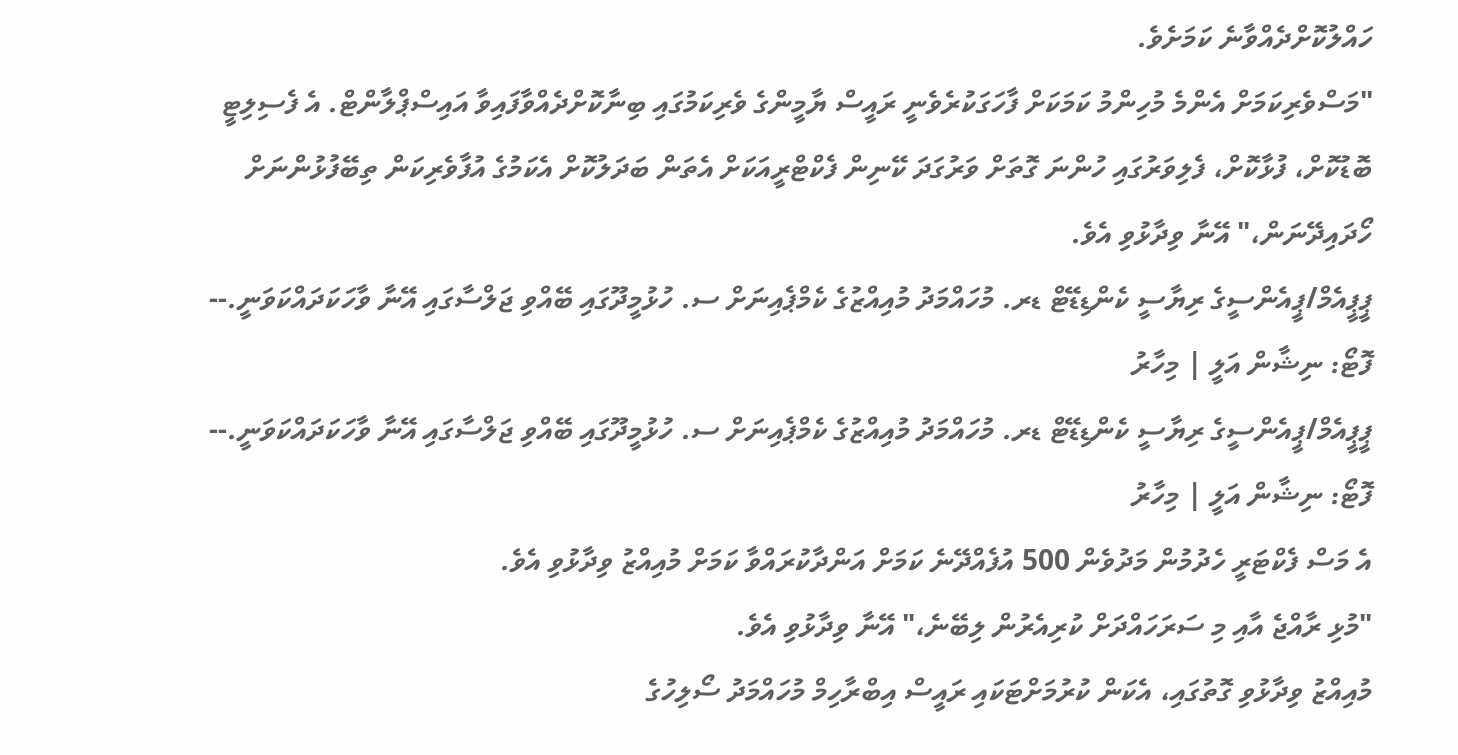ހައްލުކޮށްދެއްވާނެ ކަމަށެވެ.
"މަސްވެރިކަމަށް އެންމެ މުހިންމު ކަމަކަށް ފާހަގަކުރެވެނީ ރައީސް ޔާމީންގެ ވެރިކަމުގައި ބިނާކޮށްދެއްވާފައިވާ އައިސްޕްލާންޓް. އެ ފެސިލިޓީ ބޮޑުކޮށް، ފުޅާކޮށް، ފެލިވަރުގައި ހުންނަ ގޮތަށް ވަރުގަދަ ކޭނިން ފެކްޓްރީއަކަށް އެތަން ބަދަލުކޮށް އެކަމުގެ އުފާވެރިކަން ތިބޭފުޅުންނަށް ހޯދައިދޭނަން،" އޭނާ ވިދާޅުވި އެވެ.
ޕީޕީއެމް/ޕީއެންސީގެ ރިޔާސީ ކެންޑިޑޭޓް ޑރ. މުހައްމަދު މުއިއްޒުގެ ކެމްޕެއިނަށް ސ. ހުޅުމީދޫގައި ބޭއްވި ޖަލްސާގައި އޭނާ ވާހަކަދައްކަވަނީ.-- ފޮޓޯ: ނިޝާން އަލީ | މިހާރު
ޕީޕީއެމް/ޕީއެންސީގެ ރިޔާސީ ކެންޑިޑޭޓް ޑރ. މުހައްމަދު މުއިއްޒުގެ ކެމްޕެއިނަށް ސ. ހުޅުމީދޫގައި ބޭއްވި ޖަލްސާގައި އޭނާ ވާހަކަދައްކަވަނީ.-- ފޮޓޯ: ނިޝާން އަލީ | މިހާރު
އެ މަސް ފެކްޓަރީ ހެދުމުން މަދުވެން 500 އުފެއްދޭނެ ކަމަށް އަންދާކުރައްވާ ކަމަށް މުއިއްޒު ވިދާޅުވި އެވެ.
"މުޅި ރާއްޖެ އާއި މި ސަރަހައްދަށް ކުރިއެރުން ލިބޭނެ،" އޭނާ ވިދާޅުވި އެވެ.
މުއިއްޒު ވިދާޅުވި ގޮތުގައި، އެކަން ކުރުމަށްޓަކައި ރައީސް އިބްރާހިމް މުހައްމަދު ސޯލިހުގެ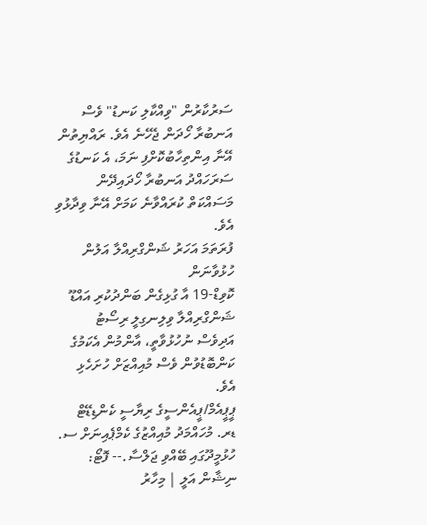ސަރުކާރުން "ވިއްކާލި ކަނޑު" ވެސް އަނބުރާ ހޯދަން ޖެހޭނެ އެވެ. ރައްޔިތުން އޭނާ އިންތިހާބުކޮށްފި ނަމަ، އެ ކަނޑުގެ ސަރަހައްދު އަނބުރާ ހޯދައިދޭން މަސައްކަތް ކުރައްވާނެ ކަމަށް އޭނާ ވިދާޅުވި އެވެ.
ފުރަތަމަ އަހަރު ޝަންގްރިއްލާ އަލުން ހުޅުވާނަން
ކޮވިޑް-19 އާ ގުޅިގެން ބަންދުކުރި އައްޑޫ ޝަންގްރިއްލާ ވިލިނގިލީ ރިސޯޓު އަދިވެސް ނުހުޅުވާތީ، އާންމުން އެކަމުގެ ކަންބޮޑުވުން ވެސް މުއިއްޒަށް ހުށަހެޅި އެވެ.
ޕީޕީއެމް/ޕީއެންސީގެ ރިޔާސީ ކެންޑިޑޭޓް ޑރ. މުހައްމަދު މުއިއްޒުގެ ކެމްޕެއިނަށް ސ. ހުޅުމީދޫގައި ބޭއްވި ޖަލްސާ.-- ފޮޓޯ: ނިޝާން އަލީ | މިހާރު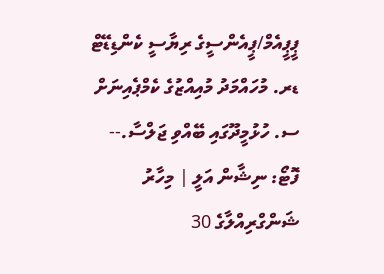ޕީޕީއެމް/ޕީއެންސީގެ ރިޔާސީ ކެންޑިޑޭޓް ޑރ. މުހައްމަދު މުއިއްޒުގެ ކެމްޕެއިނަށް ސ. ހުޅުމީދޫގައި ބޭއްވި ޖަލްސާ.-- ފޮޓޯ: ނިޝާން އަލީ | މިހާރު
ޝަންގްރިއްލާގެ 30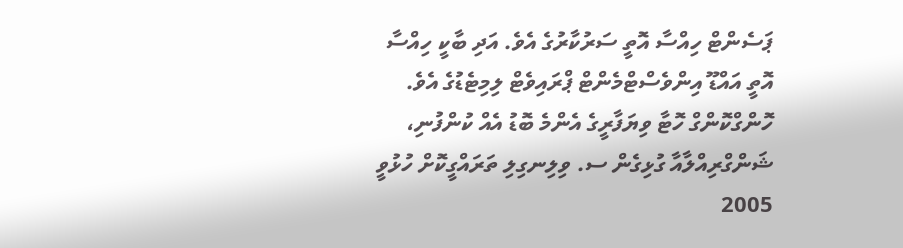ޕަސެންޓް ހިއްސާ އޮތީ ސަރުކާރުގެ އެވެ. އަދި ބާކީ ހިއްސާ އޮތީ އައްޑޫ އިންވެސްޓްމެންޓް ޕްރައިވެޓް ލިމިޓެޑުގެ އެވެ. ހޮންގްކޮންގް ހޮޓާ ވިޔަފާރީގެ އެންމެ ބޮޑު އެއް ކުންފުނި، ޝަންގްރިއްލާއާ ގުޅިގެން ސ. ވިލިނގިލި ތަރައްގީކޮށް ހުޅުވީ 2005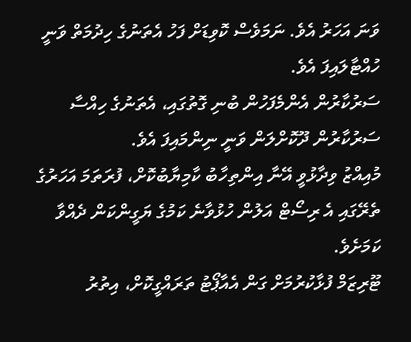ވަނަ އަހަރު އެވެ. ނަމަވެސް ކޮވިޑަށް ފަހު އެތަނުގެ ހިދުމަތް ވަނީ ހުއްޓާލައިފަ އެވެ.
ސަރުކާރުން އެންމެފަހުން ބުނި ގޮތުގައި، އެތަނުގެ ހިއްސާ ސަރުކާރުން ދޫކޮށްލަން ވަނީ ނިންމައިފަ އެވެ.
މުއިއްޒު ވިދާޅުވީ އޭނާ އިންތިހާބު ކާމިޔާބުކޮށް، ފުރަތަމަ އަހަރުގެ ތެރޭގައި އެ ރިސޯޓް އަލުން ހުޅުވާނެ ކަމުގެ ޔަގީންކަން ދެއްވާ ކަމަށެވެ.
ޓޫރިޒަމް ފުޅާކުރުމަށް ގަން އެއާޕޯޓު ތަރައްގީކޮށް، އިތުރު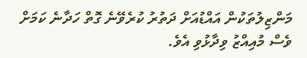މަންޒިލުތަކުން އައްޑުއަށް ދަތުރު ކުރެވޭނެ ގޮތް ހަދާނެ ކަމަށް ވެސް މުއިއްޒު ވިދާޅުވި އެވެ.